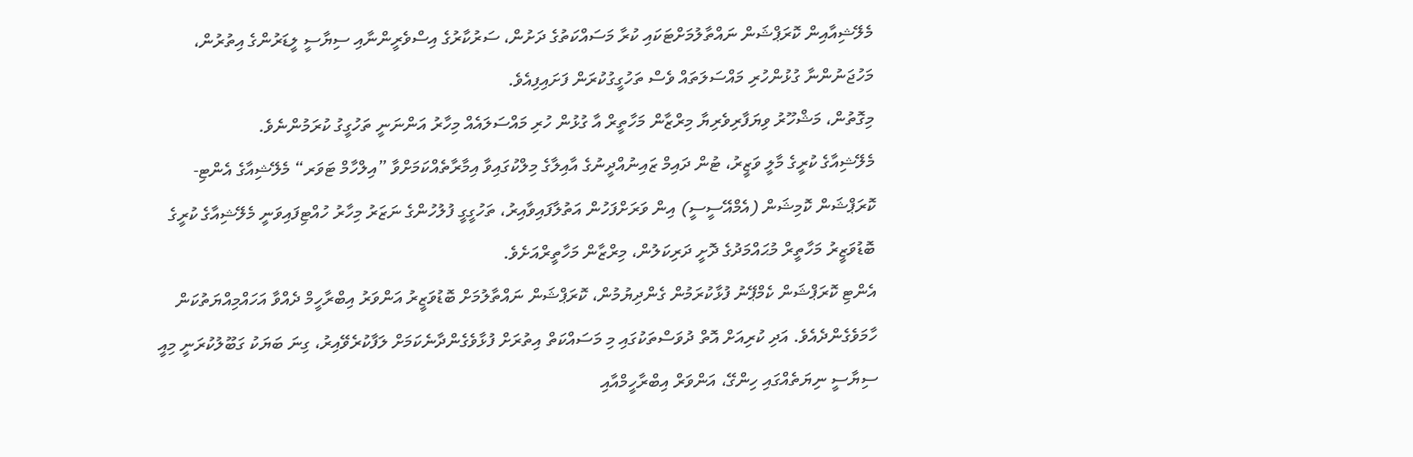މެލޭޝިއާއިން ކޮރަޕްޝަން ނައްތާލުމަށްޓަކައި ކުރާ މަސައްކަތުގެ ދަށުން، ސަރުކާރުގެ އިސްވެރީންނާއި ސިޔާސީ ލީޑަރުންގެ އިތުރުން، މަހުޖަނުންނާ ގުޅުންހުރި މައްސަލަތައް ވެސް ތަހުގީގުކުރަން ފަށައިފިއެވެ.
މިގޮތުން، މަޝްހޫރު ވިޔަފާރިވެރިޔާ މިރްޒާން މަހާތީރް އާ ގުޅުން ހުރި މައްސަލައެއް މިހާރު އަންނަނީ ތަހުގީގު ކުރަމުންނެވެ.
މެލޭޝިއާގެ ކުރީގެ މާލީ ވަޒީރު، ޓުން ދައިމް ޒައިނުއްދީނުގެ އާއިލާގެ މިލްކުގައިވާ އިމާރާތެއްކަމަށްވާ ”އިލްހާމް ޓަވަރ“ މެލޭޝިއާގެ އެންޓި-ކޮރަޕްޝަން ކޮމިޝަން (އެމްއޭސީސީ) އިން ވަރަށްފަހުން އަތުލާފައިވާއިރު، ތަހުގީގީ ފުލުހުންގެ ނަޒަރު މިހާރު ހުއްޓިފައިވަނީ މެލޭޝިއާގެ ކުރީގެ ބޮޑުވަޒީރު މަހާތީރް މުޙައްމަދުގެ ދޮށީ ދަރިކަލުން، މިރްޒާން މަހާތީރްއަށެވެ.
އެންޓި ކޮރަޕްޝަން ކެމްޕޭނު ފުޅާކުރަމުން ގެންދިޔުމުން، ކޮރަޕްޝަން ނައްތާލުމަށް ބޮޑުވަޒީރު އަންވަރު އިބްރާހީމް ދެއްވާ އަހައްމިއްޔަތުކަން ހާމަވެގެންދެއެވެ. އަދި ކުރިއަށް އޮތް ދުވަސްތަކުގައި މި މަސައްކަތް އިތުރަށް ފުޅާވެގެންދާނެކަމަށް ލަފާކުރެވޭއިރު، ގިނަ ބަޔަކު ގަބޫލުކުރަނީ މިއީ ސިޔާސީ ނިޔަތެއްގައި ހިންގޭ، އަންވަރް އިބްރާހީމްއާއި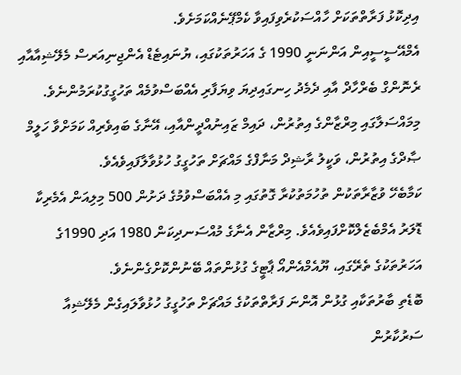އިދިކޮޅު ފަރާތްތަކަށް ހާއްސަކުރެވިފައިވާ ކެމްޕޭނެއްކަމަށެވެ.
އެމްއޭސީސީއިން އަންނަނީ 1990 ގެ އަހަރުތަކުގައި، ޔުނައިޓެޑް އެންޖިނިއަރސް މެލޭޝިއާއާއި ރެނޮންގް ބެރްހާދް އާއި ދެމެދު ހިނގައިދިޔަ ވިޔަފާރި އެއްބަސްވުމެއް ތަހުގީގުކުރަމުންނެވެ. މިމައްސަލާގައި މިރްޒާންގެ އިތުރުން، ދައިމް ޒައިނުއްދީންއާއި، އޭނާގެ ބައިވެރިއް ކަމަށްވާ ހަލީމް ޞާދްގެ އިތުރުން، ވަކީލު ރާޝިދް މަނާފްގެ މައްޗަށް ތަހުގީގު ހުޅުވާލާފައިވެއެވެ.
ކަމާބެހޭ ވުޒާރާތަކުން ތުހުމަތުކުރާ ގޮތުގައި މި އެއްބަސްވުމުގެ ދަށުން 500 މިލިއަން އެމެރިކާ ޑޮލަރު އެމްބެޒެލްކޮށްފައިވެއެވެ. މިރްޒާން އެނާގެ މުއްސަނދިކަން 1980 އަދި 1990ގެ އަހަރުތަކުގެ ތެރޭގައި، ޔޫއެމްއެންއޯ ޕާޓީގެ ގުޅުންތައް ބޭނުންކޮށްގެންނެވެ.
ބޮޑެތި ބާރުތަކާއި ގުޅުން އޮންނަ ފަރާތްތަކުގެ މައްޗަށް ތަހުގީގު ހުޅުވާލައިގެން މެލޭޝިއާ ސަރުކާރުން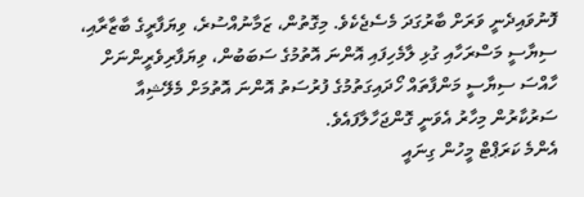ފޮނުވައިދެނީ ވަރަށް ބާރުގަދަ މެސެޖެކެވެ. މިގޮތުން، ޒަމާނުއްސުރެ، ވިޔަފާރީގެ ބާޒާރާއި، ސިޔާސީ މަސްރަހާއި ގުޅި ލާމެހިފައި އޮންނަ އޮތުމުގެ ސަބަބުން، ވިޔަފާރިވެރީންނަށް ހާއްސަ ސިޔާސީ މަންފާތައް ހޯދައިގަތުމުގެ ފުރުސަތު އޮންނަ އޮތުމަށް މެލޭޝިއާ ސަރުކާރުން މިހާރު އެވަނީ ގޮންޖަހާލާފައެވެ.
އެންމެ ކަރަޕްޓް މީހުން ގިނައީ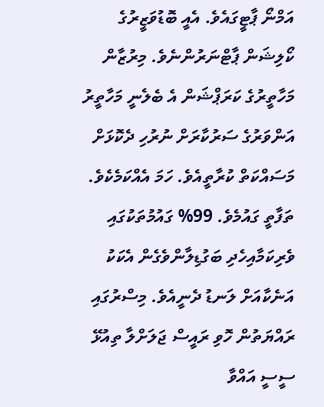އަމްނޯ ޕާޓީގައެވެ. އެއީ ބޮޑުވަޒީރުގެ ކޯލިޝަން ޕާޓްނަރުންނެވެ. މިރުޒާން މަހާތީރުގެ ކަރަޕްޝަން އެ ބެލެނީ މަހާތީރު އަންވަރުގެ ސަރުކާރަށް ނުރުހި ދެކޮޅަށް މަސައްކަތް ކުރާތީއެވެ. ހަމަ އެއްކަމެކެވެ. ތަފާތީ ގައުމެވެ. 99% ގައުމުތަކުގައި ވެރިކަމާއިހެދި ބަގުޑިލާންވެގެން އެކަކު އަނެކާއަށް ލަނޑު ދެނީއެވެ. މިސްރުގައި ރައްޔަތުން ހޮވި ރައީސް ޖަލަށްލާ ތިއުޅޭ ސީސީ އައްވާ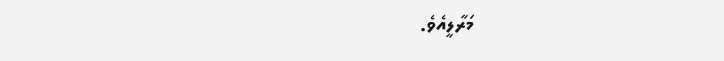މަރާލީއެވެ.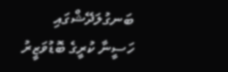ބަނގުލަދޭޝްގައި ހަސީނާ ކުރީގެ ބޮޑުވަޒީރު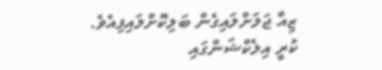ޒިއާ ޖަލަށްލައިގެން ބަލިކޮށްލައިފިއެވެ. ކުރީ އިލެކްޝަންގައި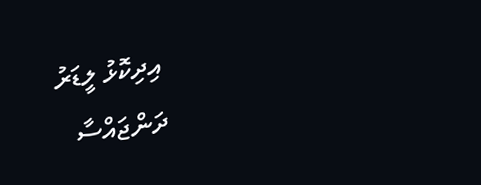އިދިކޮޅު ލީޑަރު ދަންޖައްސާ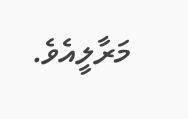މަރާލީއެވެ.